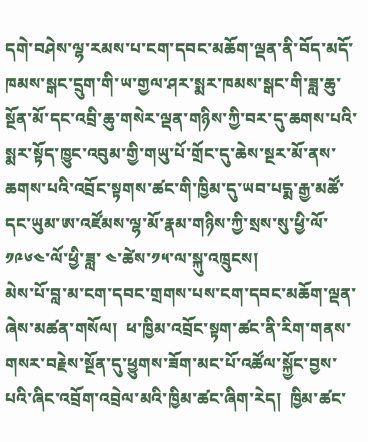དགེ་བཤེས་ལྷ་རམས་པ་ངག་དབང་མཆོག་ལྡན་ནི་བོད་མདོ་ཁམས་སྒང་དྲུག་གི་ཡ་གྱལ་ཤར་སྨར་ཁམས་སྒང་གི་ཟླ་ཆུ་སྔོན་མོ་དང་འབྲི་ཆུ་གསེར་ལྡན་གཉིས་ཀྱི་བར་དུ་ཆགས་པའི་སྨར་སྟོད་ཁྱུང་འབུམ་གྱི་གཡུ་པོ་གྲོང་དུ་ཆེས་སྔར་མོ་ནས་ཆགས་པའི་འབྲོང་སྟགས་ཚང་གི་ཁྱིམ་དུ་ཡབ་པདྨ་རྒྱ་མཚོ་དང་ཡུམ་ཨ་འཛོམས་ལྷ་མོ་རྣམ་གཉིས་ཀྱི་སྲས་སུ་ཕྱི་ལོ་༡༩༦༤་ལོ་ཕྱི་ཟླ་ ༤་ཚེས་༡༥་ལ་སྐུ་འཁྲུངས།
མེས་པོ་བླ་མ་ངག་དབང་གྲགས་པས་ངག་དབང་མཆོག་ལྡན་ཞེས་མཚན་གསོལ།  ཕ་ཁྱིམ་འབྲོང་སྟག་ཚང་ནི་རིག་གནས་གསར་བརྗེས་སྔོན་དུ་ཕྱུགས་ཟོག་མང་པོ་འཚོལ་སྐྱོང་བྱས་པའི་ཞིང་འབྲོག་འབྲེལ་མའི་ཁྱིམ་ཚང་ཞིག་རེད།  ཁྱིམ་ཚང་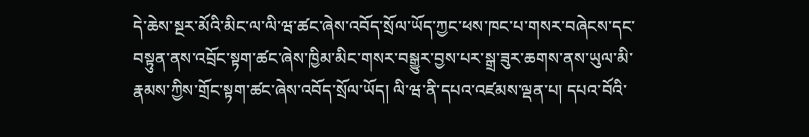དེ་ཆེས་སྔར་མོའི་མིང་ལ་ལི་ཝ་ཚང་ཞེས་འབོད་སྲོལ་ཡོད་ཀྱང་ཕས་ཁང་པ་གསར་བཞེངས་དང་བསྟུན་ནས་འབྲོང་སྟག་ཚང་ཞེས་ཁྱིམ་མིང་གསར་བསྒྱུར་བྱས་པར་སྒྲ་ཟུར་ཆགས་ནས་ཡུལ་མི་རྣམས་ཀྱིས་གྲོང་སྟག་ཚང་ཞེས་འབོད་སྲོལ་ཡོད། ལི་ཝ་ནི་དཔའ་འཛམས་ལྡན་པ། དཔའ་བོའི་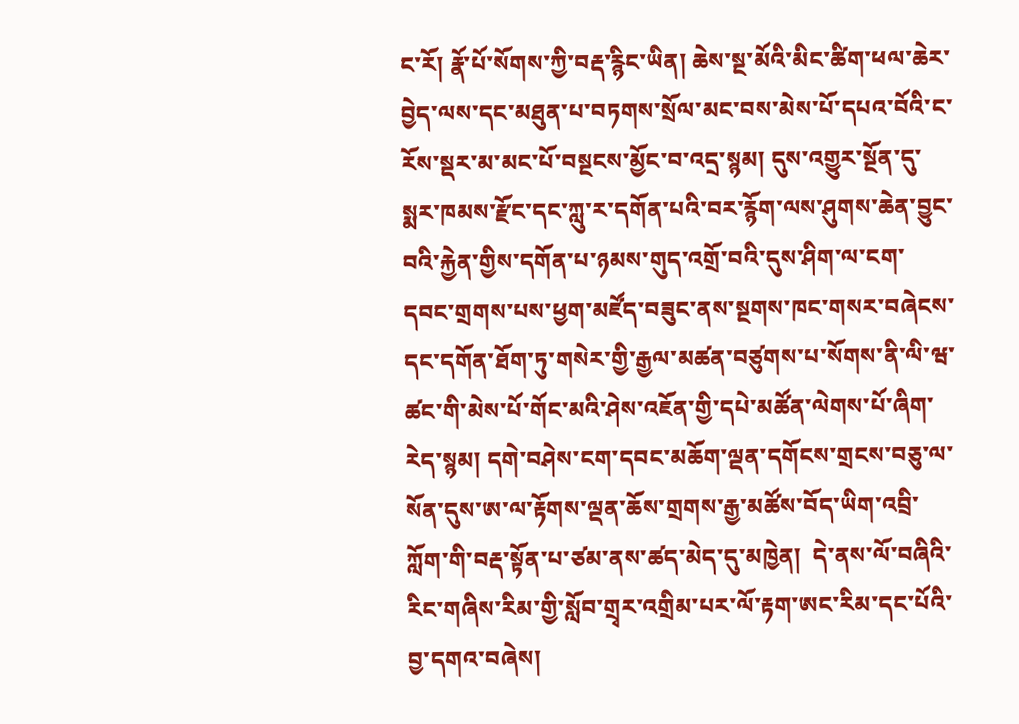ང་རོ། རྣོ་པོ་སོགས་ཀྱི་བརྡ་རྙིང་ཡིན། ཆེས་སྔ་མོའི་མིང་ཚིག་ཕལ་ཆེར་བྱེད་ལས་དང་མཐུན་པ་བཏགས་སྲོལ་མང་བས་མེས་པོ་དཔའ་བོའི་ང་རོས་སྡར་མ་མང་པོ་བསྔངས་མྱོང་བ་འདྲ་སྙམ། དུས་འགྱུར་སྔོན་དུ་སྨར་ཁམས་རྫོང་དང་ཀླུ་ར་དགོན་པའི་བར་རྙོག་ལས་ཤུགས་ཆེན་བྱུང་བའི་རྐྱེན་གྱིས་དགོན་པ་ཉམས་གུད་འགྲོ་བའི་དུས་ཤིག་ལ་ངག་དབང་གྲགས་པས་ཕྱག་མཛོད་བཟུང་ནས་སྔགས་ཁང་གསར་བཞེངས་དང་དགོན་ཐོག་ཏུ་གསེར་གྱི་རྒྱལ་མཚན་བཙུགས་པ་སོགས་ནི་ལི་ཝ་ཚང་གི་མེས་པོ་གོང་མའི་ཤེས་འཇོན་གྱི་དཔེ་མཚོན་ལེགས་པོ་ཞིག་རེད་སྙམ། དགེ་བཤེས་ངག་དབང་མཆོག་ལྡན་དགོངས་གྲངས་བཅུ་ལ་སོན་དུས་ཨ་ལ་རྟོགས་ལྡན་ཆོས་གྲགས་རྒྱ་མཚོས་བོད་ཡིག་འབྲི་ཀློག་གི་བརྡ་སྟོན་པ་ཙམ་ནས་ཚད་མེད་དུ་མཁྱེན།  དེ་ནས་ལོ་བཞིའི་རིང་གཞིས་རིམ་གྱི་སློབ་གྲྭར་འགྲིམ་པར་ལོ་རྟག་ཨང་རིམ་དང་པོའི་བྱ་དགའ་བཞེས།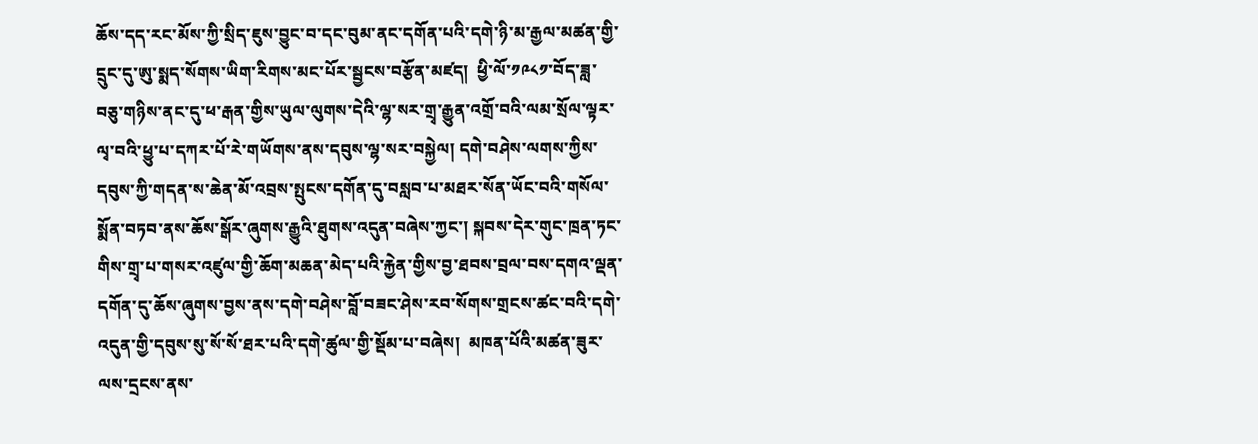ཆོས་དད་རང་མོས་ཀྱི་སྲིད་ཇུས་བྱུང་བ་དང་བུམ་ནང་དགོན་པའི་དགེ་ཉི་མ་རྒྱལ་མཚན་གྱི་དྲུང་དུ་ཨུ་སྨད་སོགས་ཡིག་རིགས་མང་པོར་སྦྱངས་བརྩོན་མཛད།  ཕྱི་ལོ་༡༩༨༡་བོད་ཟླ་བཅུ་གཉིས་ནང་དུ་ཕ་རྒན་གྱིས་ཡུལ་ལུགས་དེའི་ལྷ་སར་གྲྭ་རྒྱུན་འགྲོ་བའི་ལམ་སྲོལ་ལྟར་ལྭ་བའི་ཕྱུ་པ་དཀར་པོ་རེ་གཡོགས་ནས་དབུས་ལྷ་སར་བསྐྱེལ། དགེ་བཤེས་ལགས་ཀྱིས་དབུས་ཀྱི་གདན་ས་ཆེན་མོ་འབྲས་སྤུངས་དགོན་དུ་བསླབ་པ་མཐར་སོན་ཡོང་བའི་གསོལ་སྨོན་བཏབ་ནས་ཆོས་སྒོར་ཞུགས་རྒྱུའི་ཐུགས་འདུན་བཞེས་ཀྱང་། སྐབས་དེར་གུང་ཁྲན་ཏང་གིས་གྲྭ་པ་གསར་འཛུལ་གྱི་ཆོག་མཆན་མེད་པའི་རྐྱེན་གྱིས་བྱ་ཐབས་བྲལ་བས་དགའ་ལྡན་དགོན་དུ་ཆོས་ཞུགས་བྱས་ནས་དགེ་བཤེས་བློ་བཟང་ཤེས་རབ་སོགས་གྲངས་ཚང་བའི་དགེ་འདུན་གྱི་དབུས་སུ་སོ་སོ་ཐར་པའི་དགེ་ཚུལ་གྱི་སྡོམ་པ་བཞེས།  མཁན་པོའི་མཚན་ཟུར་ལས་དྲངས་ནས་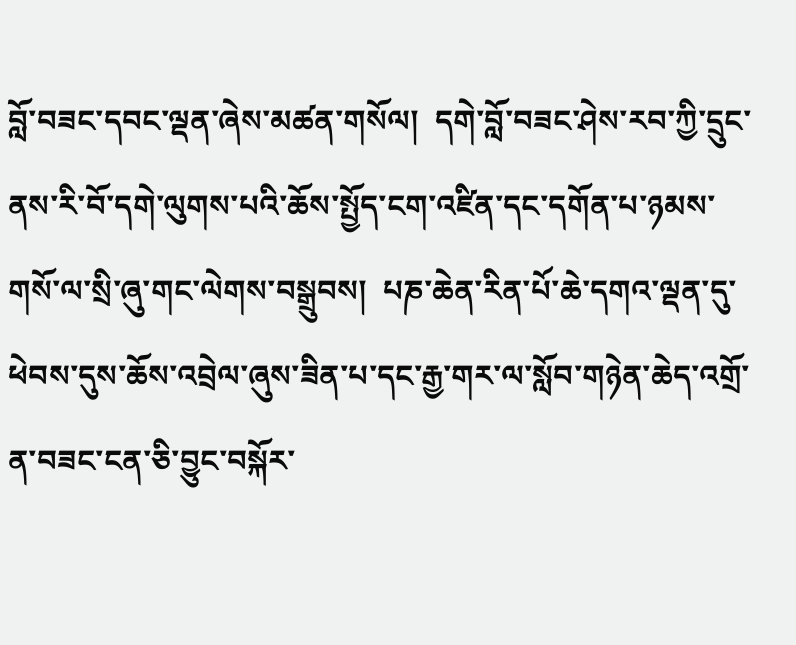བློ་བཟང་དབང་ལྡན་ཞེས་མཚན་གསོལ།  དགེ་བློ་བཟང་ཤེས་རབ་ཀྱི་དྲུང་ནས་རི་བོ་དགེ་ལུགས་པའི་ཆོས་སྤྱོད་ངག་འཛིན་དང་དགོན་པ་ཉམས་གསོ་ལ་སྲི་ཞུ་གང་ལེགས་བསྒྲུབས།  པཎ་ཆེན་རིན་པོ་ཆེ་དགའ་ལྡན་དུ་ཕེབས་དུས་ཆོས་འབྲེལ་ཞུས་ཟིན་པ་དང་རྒྱ་གར་ལ་སློབ་གཉེན་ཆེད་འགྲོ་ན་བཟང་ངན་ཅི་བྱུང་བསྐོར་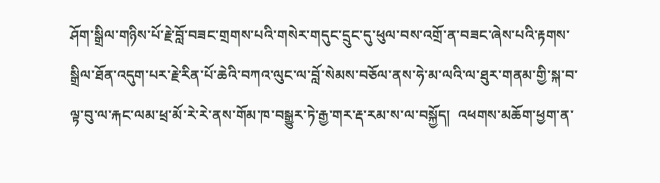ཤོག་སྒྲིལ་གཉིས་པོ་རྗེ་བློ་བཟང་གྲགས་པའི་གསེར་གདུང་དྲུང་དུ་ཕུལ་བས་འགྲོ་ན་བཟང་ཞེས་པའི་རྟགས་སྒྲིལ་ཐོན་འདུག་པར་རྗེ་རིན་པོ་ཆེའི་བཀའ་ལུང་ལ་བློ་སེམས་བཅོལ་ནས་ཧེ་མ་ལའི་ལ་ཐུར་གནམ་གྱི་སྐ་བ་ལྟ་བུ་ལ་རྐང་ལམ་ཕྲ་མོ་རེ་རེ་ནས་གོམ་ཁ་བསྒྱུར་ཏེ་རྒྱ་གར་རྡ་རམ་ས་ལ་བསྐྱོད།  འཕགས་མཆོག་ཕྱག་ན་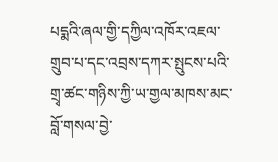པདྨའི་ཞལ་གྱི་དཀྱིལ་འཁོར་འཇལ་གྲུབ་པ་དང་འབྲས་དཀར་སྤུངས་པའི་གྲྭ་ཚང་གཉིས་ཀྱི་ཡ་གྱལ་མཁས་མང་བློ་གསལ་བྱེ་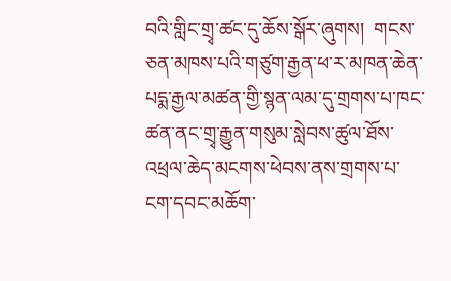བའི་གླིང་གྲྭ་ཚང་དུ་ཆོས་སྒོར་ཞུགས།  གངས་ཅན་མཁས་པའི་གཙུག་རྒྱན་ཕ་ར་མཁན་ཆེན་པདྨ་རྒྱལ་མཚན་གྱི་སྙན་ལམ་དུ་གྲགས་པ་ཁང་ཚན་ནང་གྲྭ་རྒྱུན་གསུམ་སླེབས་ཚུལ་ཐོས་འཕྲལ་ཆེད་མངགས་ཕེབས་ནས་གྲགས་པ་ངག་དབང་མཆོག་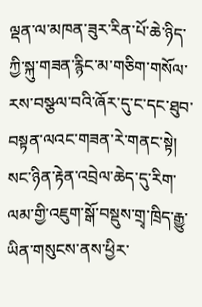ལྡན་ལ་མཁན་ཟུར་རིན་པོ་ཆེ་ཉིད་ཀྱི་སྐུ་གཟན་རྙིང་མ་གཅིག་གསོལ་རས་བསྩལ་བའི་ཞོར་དུ་ང་དང་ཐུབ་བསྟན་ལའང་གཟན་རེ་གནང་སྟེ།  སང་ཉིན་རྟེན་འབྲེལ་ཆེད་དུ་རིག་ལམ་གྱི་འཇུག་སྒོ་བསྡུས་གྲྭ་ཁྲིད་རྒྱུ་ཡིན་གསུངས་ནས་ཕྱིར་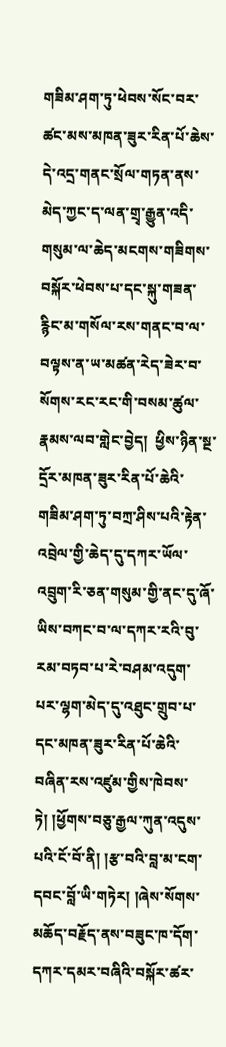གཟིམ་ཤག་ཏུ་ཕེབས་སོང་བར་ཚང་མས་མཁན་ཟུར་རིན་པོ་ཆེས་དེ་འདྲ་གནང་སྲོལ་གཏན་ནས་མེད་ཀྱང་ད་ལན་གྲྭ་རྒྱུན་འདི་གསུམ་ལ་ཆེད་མངགས་གཟིགས་བསྐོར་ཕེབས་པ་དང་སྐུ་གཟན་རྙིང་མ་གསོལ་རས་གནང་བ་ལ་བལྟས་ན་ཡ་མཚན་རེད་ཟེར་བ་སོགས་རང་རང་གི་བསམ་ཚུལ་རྣམས་ལབ་གླེང་བྱེད།  ཕྱིས་ཉིན་སྔ་དྲོར་མཁན་ཟུར་རིན་པོ་ཆེའི་གཟིམ་ཤག་ཏུ་བཀྲ་ཤིས་པའི་རྟེན་འབྲེལ་གྱི་ཆེད་དུ་དཀར་ཡོལ་འབྲུག་རི་ཅན་གསུམ་གྱི་ནང་དུ་ཞོ་ཡིས་བཀང་བ་ལ་དཀར་རའི་བུ་རམ་བཏབ་པ་རེ་བཤམ་འདུག་པར་ལྷག་མེད་དུ་འཐུང་གྲུབ་པ་དང་མཁན་ཟུར་རིན་པོ་ཆེའི་བཞིན་རས་འཛུམ་གྱིས་ཁེབས་ཏེ། །ཕྱོགས་བཅུ་རྒྱལ་ཀུན་འདུས་པའི་ངོ་བོ་ནི། །རྩ་བའི་བླ་མ་ངག་དབང་བློ་ཡི་གཏེར། །ཞེས་སོགས་མཆོད་བརྗོད་ནས་བཟུང་ཁ་དོག་དཀར་དམར་བཞིའི་བསྐོར་ཚར་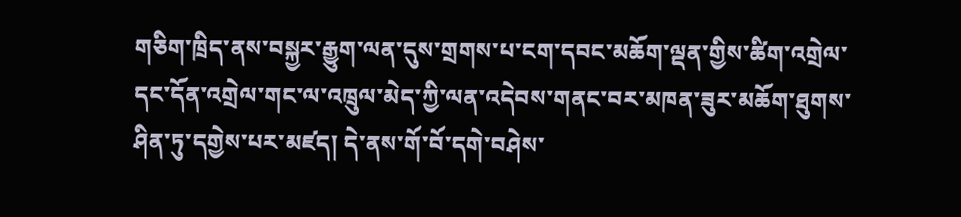གཅིག་ཁྲིད་ནས་བསྐྱར་རྒྱུག་ལན་དུས་གྲགས་པ་ངག་དབང་མཆོག་ལྡན་གྱིས་ཚིག་འགྲེལ་དང་དོན་འགྲེལ་གང་ལ་འཁྲུལ་མེད་ཀྱི་ལན་འདེབས་གནང་བར་མཁན་ཟུར་མཆོག་ཐུགས་ཤིན་ཏུ་དགྱེས་པར་མཛད། དེ་ནས་གོ་བོ་དགེ་བཤེས་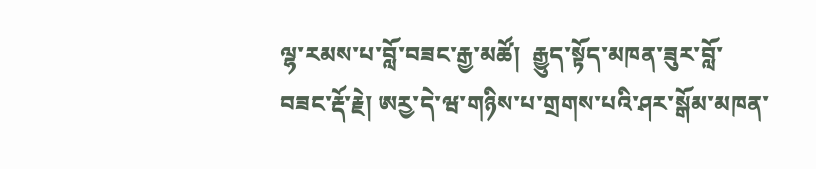ལྷ་རམས་པ་བློ་བཟང་རྒྱ་མཚོ།  རྒྱུད་སྟོད་མཁན་ཟུར་བློ་བཟང་རྡོ་རྗེ། ཨརྱ་དེ་ཝ་གཉིས་པ་གྲགས་པའི་ཤར་སྒོམ་མཁན་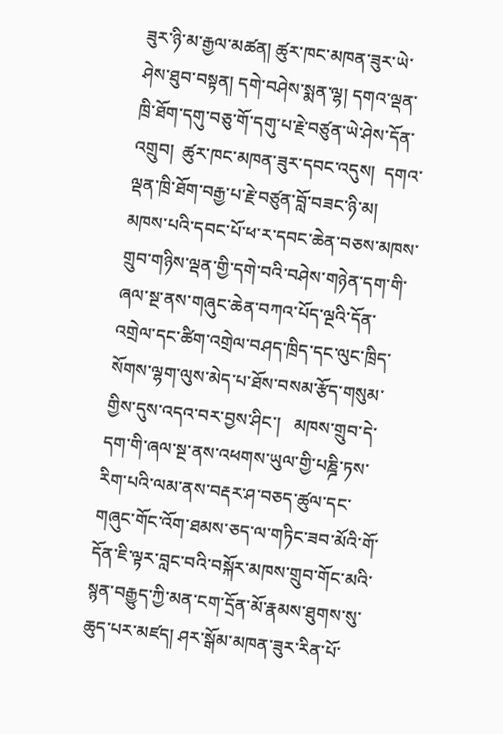ཟུར་ཉི་མ་རྒྱལ་མཚན། ཚུར་ཁང་མཁན་ཟུར་ཡེ་ཤེས་ཐུབ་བསྟན། དགེ་བཤེས་སྨན་ལྷ། དགའ་ལྡན་ཁྲི་ཐོག་དགུ་བཅུ་གོ་དགུ་པ་རྗེ་བཙུན་ཡེ་ཤེས་དོན་འགྲུབ།  ཚུར་ཁང་མཁན་ཟུར་དབང་འདུས།  དགའ་ལྡན་ཁྲི་ཐོག་བརྒྱ་པ་རྗེ་བཙུན་བློ་བཟང་ཉི་མ།  མཁས་པའི་དབང་པོ་ཕ་ར་དབང་ཆེན་བཅས་མཁས་གྲུབ་གཉིས་ལྡན་གྱི་དགེ་བའི་བཤེས་གཉེན་དག་གི་ཞལ་སྔ་ནས་གཞུང་ཆེན་བཀའ་པོད་ལྔའི་དོན་འགྲེལ་དང་ཚིག་འགྲེལ་བཤད་ཁྲིད་དང་ལུང་ཁྲིད་སོགས་ལྷག་ལུས་མེད་པ་ཐོས་བསམ་རྩོད་གསུམ་གྱིས་དུས་འདའ་བར་བྱས་ཤིང་།   མཁས་གྲུབ་དེ་དག་གི་ཞལ་སྔ་ནས་འཕགས་ཡུལ་གྱི་པཎྜི་ཏས་རིག་པའི་ལམ་ནས་བརྡར་ཤ་བཅད་ཚུལ་དང་གཞུང་གོང་འོག་ཐམས་ཅད་ལ་གཏིང་ཟབ་མོའི་གོ་དོན་ཇི་ལྟར་བླང་བའི་བསྐོར་མཁས་གྲུབ་གོང་མའི་སྙན་བརྒྱུད་ཀྱི་མན་ངག་དྲོན་མོ་རྣམས་ཐུགས་སུ་ཆུད་པར་མཛད། ཤར་སྒོམ་མཁན་ཟུར་རིན་པོ་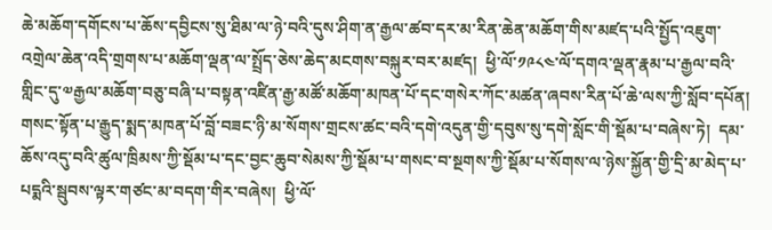ཆེ་མཆོག་དགོངས་པ་ཆོས་དབྱིངས་སུ་ཐིམ་ལ་ཉེ་བའི་དུས་ཤིག་ན་རྒྱལ་ཚབ་དར་མ་རིན་ཆེན་མཆོག་གིས་མཛད་པའི་སྤྱོད་འཇུག་འགྲེལ་ཆེན་འདི་གྲགས་པ་མཆོག་ལྡན་ལ་སྤྲོད་ཅེས་ཆེད་མངགས་བསྐུར་བར་མཛད།  ཕྱི་ལོ་༡༩༨༤་ལོ་དགའ་ལྡན་རྣམ་པ་རྒྱལ་བའི་གླིང་དུ་༧རྒྱལ་མཆོག་བཅུ་བཞི་པ་བསྟན་འཛིན་རྒྱ་མཚོ་མཆོག་མཁན་པོ་དང་གསེར་ཀོང་མཚན་ཞབས་རིན་པོ་ཆེ་ལས་ཀྱི་སློབ་དཔོན།  གསང་སྟོན་པ་རྒྱུད་སྨད་མཁན་པོ་བློ་བཟང་ཉི་མ་སོགས་གྲངས་ཚང་བའི་དགེ་འདུན་གྱི་དབུས་སུ་དགེ་སློང་གི་སྡོམ་པ་བཞེས་ཏེ།  དམ་ཆོས་འདུ་བའི་ཚུལ་ཁྲིམས་ཀྱི་སྡོམ་པ་དང་བྱང་ཆུབ་སེམས་ཀྱི་སྡོམ་པ་གསང་བ་སྔགས་ཀྱི་སྡོམ་པ་སོགས་ལ་ཉེས་སྐྱོན་གྱི་དྲི་མ་མེད་པ་པདྨའི་སྦུབས་ལྟར་གཙང་མ་བདག་གིར་བཞེས།  ཕྱི་ལོ་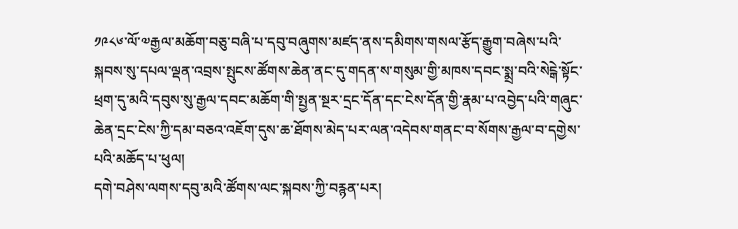༡༩༨༦་ལོ་༧རྒྱལ་མཆོག་བཅུ་བཞི་པ་དབུ་བཞུགས་མཛད་ནས་དམིགས་གསལ་རྩོད་རྒྱུག་བཞེས་པའི་སྐབས་སུ་དཔལ་ལྡན་འབྲས་སྤུངས་ཚོགས་ཆེན་ནང་དུ་གདན་ས་གསུམ་གྱི་མཁས་དབང་སྨྲ་བའི་སེངྒེ་སྟོང་ཕྲག་དུ་མའི་དབུས་སུ་རྒྱལ་དབང་མཆོག་གི་སྤྱན་སྔར་དྲང་དོན་དང་ངེས་དོན་གྱི་རྣམ་པ་འབྱེད་པའི་གཞུང་ཆེན་དྲང་ངེས་ཀྱི་དམ་བཅའ་འཇོག་དུས་ཆ་ཐོགས་མེད་པར་ལན་འདེབས་གནང་བ་སོགས་རྒྱལ་བ་དགྱེས་པའི་མཆོད་པ་ཕུལ།
དགེ་བཤེས་ལགས་དབུ་མའི་ཚོགས་ལང་སྐབས་ཀྱི་བརྙན་པར།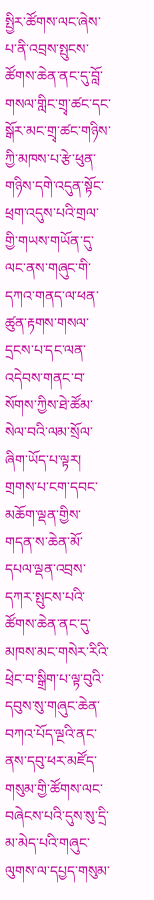སྤྱིར་ཚོགས་ལང་ཞེས་པ་ནི་འབྲས་སྤུངས་ཚོགས་ཆེན་ནང་དུ་བློ་གསལ་གླིང་གྲྭ་ཚང་དང་སྒོར་མང་གྲྭ་ཚང་གཉིས་ཀྱི་མཁས་པ་རྩེ་ཕུན་གཉིས་དགེ་འདུན་སྟོང་ཕྲག་འདུས་པའི་གྲལ་གྱི་གཡས་གཡོན་དུ་ལང་ནས་གཞུང་གི་དཀའ་གནད་ལ་ཕན་ཚུན་རྟགས་གསལ་དྲངས་པ་དང་ལན་འདེབས་གནང་བ་སོགས་ཀྱིས་ཐེ་ཚོམ་སེལ་བའི་ལམ་སྲོལ་ཞིག་ཡོད་པ་ལྟར། གྲགས་པ་ངག་དབང་མཆོག་ལྡན་གྱིས་གདན་ས་ཆེན་མོ་དཔལ་ལྡན་འབྲས་དཀར་སྤུངས་པའི་ཚོགས་ཆེན་ནང་དུ་མཁས་མང་གསེར་རིའི་ཕྲེང་བ་སྒྲིག་པ་ལྟ་བུའི་དབུས་སུ་གཞུང་ཆེན་བཀའ་པོད་ལྔའི་ནང་ནས་དབུ་ཕར་མཛོད་གསུམ་གྱི་ཚོགས་ལང་བཞེངས་པའི་དུས་སུ་དྲི་མ་མེད་པའི་གཞུང་ལུགས་ལ་དཔྱད་གསུམ་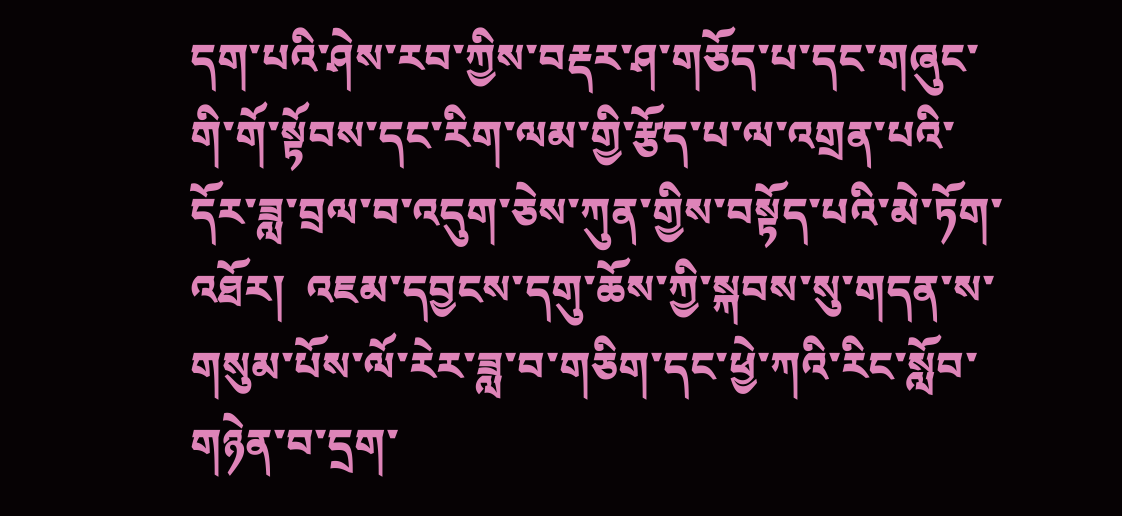དག་པའི་ཤེས་རབ་ཀྱིས་བརྡར་ཤ་གཅོད་པ་དང་གཞུང་གི་གོ་སྟོབས་དང་རིག་ལམ་གྱི་རྩོད་པ་ལ་འགྲན་པའི་དོར་ཟླ་བྲལ་བ་འདུག་ཅེས་ཀུན་གྱིས་བསྟོད་པའི་མེ་ཏོག་འཐོར།  འཇམ་དབྱངས་དགུ་ཆོས་ཀྱི་སྐབས་སུ་གདན་ས་གསུམ་པོས་ལོ་རེར་ཟླ་བ་གཅིག་དང་ཕྱེ་ཀའི་རིང་སློབ་གཉེན་བ་དྲག་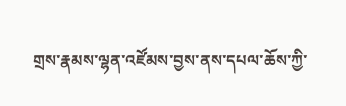གྲས་རྣམས་ལྷན་འཛོམས་བྱས་ནས་དཔལ་ཆོས་ཀྱི་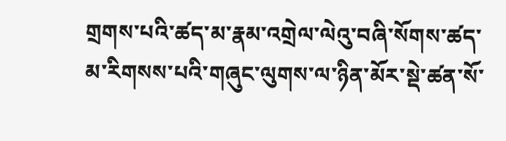གྲགས་པའི་ཚད་མ་རྣམ་འགྲེལ་ལེའུ་བཞི་སོགས་ཚད་མ་རིགསས་པའི་གཞུང་ལུགས་ལ་ཉིན་མོར་སྡེ་ཚན་སོ་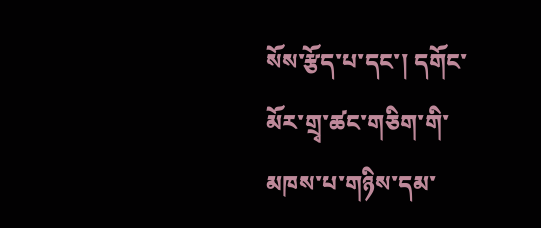སོས་རྩོད་པ་དང་། དགོང་མོར་གྲྭ་ཚང་གཅིག་གི་མཁས་པ་གཉིས་དམ་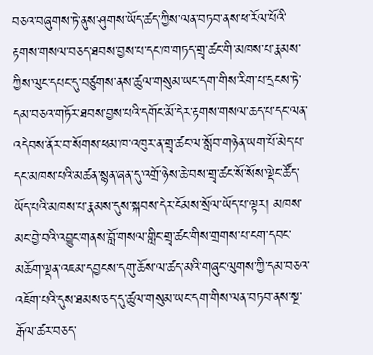བཅའ་བཞུགས་ཏེ་ནུས་ཤུགས་ཡོད་ཚད་ཀྱིས་ལན་བཏབ་ནས་ཕ་རོལ་པོའི་རྟགས་གསལ་བཅད་ཐབས་བྱས་པ་དང་ཁ་གཏད་གྲྭ་ཚང་གི་མཁས་པ་རྣམས་ཀྱིས་ལུང་དཔང་དུ་བཙུགས་ནས་ཚུལ་གསུམ་ཡང་དག་གིས་རིག་པ་དྲངས་ཏེ་དམ་བཅའ་གཏོར་ཐབས་བྱས་པའི་དགོང་མོ་དེར་རྟགས་གསལ་ཆད་པ་དང་ལན་འདེབས་ནོར་བ་སོགས་ཕམ་ཁ་འཁུར་ན་གྲྭ་ཚང་ལ་སློབ་གཉེན་ཡག་པོ་མེད་པ་དང་མཁས་པའི་མཚན་སྙན་ཞན་དུ་འགྲོ་ཉེས་ཆེ་བས་གྲྭ་ཚང་སོ་སོས་ལྡེང་ཚོད་ཡོད་པའི་མཁས་པ་རྣམས་དུས་སྐབས་དེར་ངོམས་སྲོལ་ཡོད་པ་ལྟར། མཁས་མང་བྱེ་བའི་འབྱུང་གནས་བློ་གསལ་གླིང་གྲྭ་ཚང་གིས་གྲགས་པ་ངག་དབང་མཆོག་ལྡན་འཇམ་དབྱངས་དགུ་ཆོས་ལ་ཚད་མའི་གཞུང་ལུགས་ཀྱི་དམ་བཅའ་འཇོག་པའི་དུས་ཐམས་ཅད་དུ་ཚུལ་གསུམ་ཡང་དག་གིས་ལན་བཏབ་ནས་སྔ་རྒོལ་ཚར་བཅད་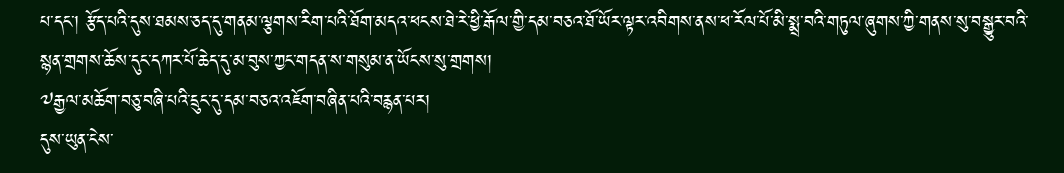པ་དང་། རྩོད་པའི་དུས་ཐམས་ཅད་དུ་གནམ་ལྕགས་རིག་པའི་ཐོག་མདའ་ཕངས་ཐེ་རེ་ཕྱི་རྒོལ་གྱི་དམ་བཅའ་ཐོ་ཡོར་ལྟར་འབིགས་ནས་ཕ་རོལ་པོ་མི་སྨྲ་བའི་གཏུལ་ཞུགས་ཀྱི་གནས་སུ་བསྒྱུར་བའི་སྙན་གྲགས་ཆོས་དུང་དཀར་པོ་ཆེད་དུ་མ་བུས་ཀྱང་གདན་ས་གསུམ་ན་ཡོངས་སུ་གྲགས།
༧རྒྱལ་མཆོག་བཅུ་བཞི་པའི་དྲུང་དུ་དམ་བཅའ་འཇོག་བཞིན་པའི་བརྙན་པར།
དུས་ཡུན་ངེས་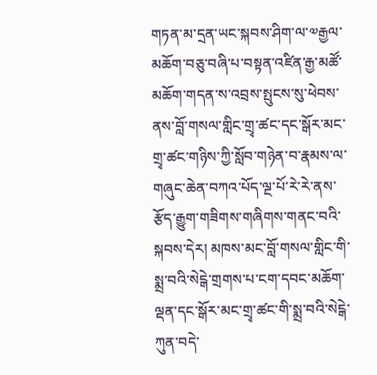གཏན་མ་དྲན་ཡང་སྐབས་ཤིག་ལ་༧རྒྱལ་མཆོག་བཅུ་བཞི་པ་བསྟན་འཛིན་རྒྱ་མཚོ་མཆོག་གདན་ས་འབྲས་སྤུངས་སུ་ཕེབས་ནས་བློ་གསལ་གླིང་གྲྭ་ཚང་དང་སྒོར་མང་གྲྭ་ཚང་གཉིས་ཀྱི་སློབ་གཉེན་བ་རྣམས་ལ་གཞུང་ཆེན་བཀའ་པོད་ལྔ་པོ་རེ་རེ་ནས་རྩོད་རྒྱུག་གཟིགས་གཞིགས་གནང་བའི་སྐབས་དེར། མཁས་མང་བློ་གསལ་གླིང་གི་སྨྲ་བའི་སེངྒེ་གྲགས་པ་ངག་དབང་མཆོག་ལྡན་དང་སྒོར་མང་གྲྭ་ཚང་གི་སྨྲ་བའི་སེངྒེ་ཀུན་བདེ་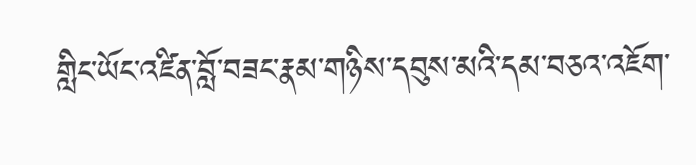གླིང་ཡོང་འཛིན་བློ་བཟང་རྣམ་གཉིས་དབུས་མའི་དམ་བཅའ་འཇོག་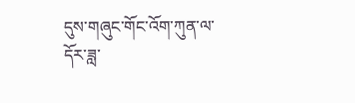དུས་གཞུང་གོང་འོག་ཀུན་ལ་དོར་ཟླ་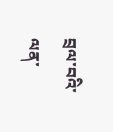བྲལ་བའི་ལན་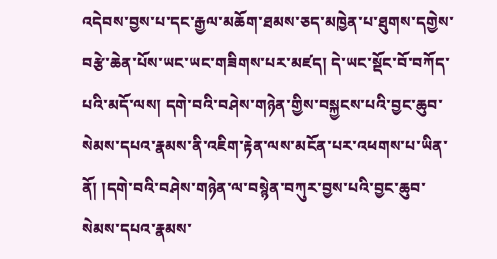འདེབས་བྱས་པ་དང་རྒྱལ་མཆོག་ཐམས་ཅད་མཁྱེན་པ་ཐུགས་དགྱེས་བརྩེ་ཆེན་པོས་ཡང་ཡང་གཟིགས་པར་མཛད། དེ་ཡང་སྡོང་བོ་བཀོད་པའི་མདོ་ལས། དགེ་བའི་བཤེས་གཉེན་གྱིས་བསྐྱངས་པའི་བྱང་ཆུབ་སེམས་དཔའ་རྣམས་ནི་འཇིག་རྟེན་ལས་མངོན་པར་འཕགས་པ་ཡིན་ནོ། །དགེ་བའི་བཤེས་གཉེན་ལ་བསྙེན་བཀུར་བྱས་པའི་བྱང་ཆུབ་སེམས་དཔའ་རྣམས་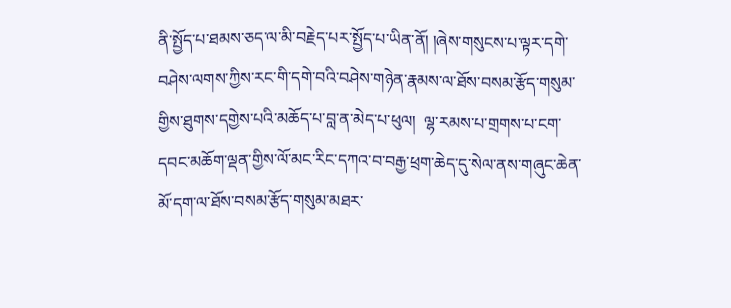ནི་སྤྱོད་པ་ཐམས་ཅད་ལ་མི་བརྗེད་པར་སྤྱོད་པ་ཡིན་ནོ། །ཞེས་གསུངས་པ་ལྟར་དགེ་བཤེས་ལགས་ཀྱིས་རང་གི་དགེ་བའི་བཤེས་གཉེན་རྣམས་ལ་ཐོས་བསམ་རྩོད་གསུམ་གྱིས་ཐུགས་དགྱེས་པའི་མཆོད་པ་བླ་ན་མེད་པ་ཕུལ།  ལྷ་རམས་པ་གྲགས་པ་ངག་དབང་མཆོག་ལྡན་གྱིས་ལོ་མང་རིང་དཀའ་བ་བརྒྱ་ཕྲག་ཆེད་དུ་སེལ་ནས་གཞུང་ཆེན་མོ་དག་ལ་ཐོས་བསམ་རྩོད་གསུམ་མཐར་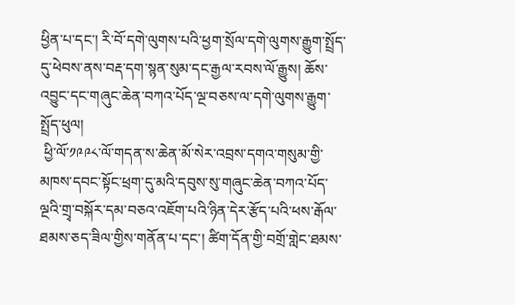ཕྱིན་པ་དང་། རི་བོ་དགེ་ལུགས་པའི་ཕྱག་སྲོལ་དགེ་ལུགས་རྒྱུག་སྤྲོད་དུ་ཕེབས་ནས་བརྡ་དག་སྙན་སུམ་དང་རྒྱལ་རབས་ལོ་རྒྱུས། ཆོས་འབྱུང་དང་གཞུང་ཆེན་བཀའ་པོད་ལྔ་བཅས་ལ་དགེ་ལུགས་རྒྱུག་སྤྲོད་ཕུལ།
 ཕྱི་ལོ་༡༩༩༨་ལོ་གདན་ས་ཆེན་མོ་སེར་འབྲས་དགའ་གསུམ་གྱི་མཁས་དབང་སྟོང་ཕྲག་དུ་མའི་དབུས་སུ་གཞུང་ཆེན་བཀའ་པོད་ལྔའི་གྲྭ་བསྐོར་དམ་བཅའ་འཇོག་པའི་ཉིན་དེར་རྩོད་པའི་ཕས་རྒོལ་ཐམས་ཅད་ཟིལ་གྱིས་གནོན་པ་དང་། ཚིག་དོན་གྱི་བགྲོ་གླེང་ཐམས་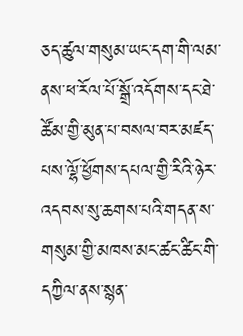ཅད་ཚུལ་གསུམ་ཡང་དག་གི་ལམ་ནས་ཕ་རོལ་པོ་སྒྲོ་འདོགས་དང་ཐེ་ཚོམ་གྱི་མུན་པ་བསལ་བར་མཛད་པས་ལྷོ་ཕྱོགས་དཔལ་གྱི་རིའི་ཉེར་འདབས་སུ་ཆགས་པའི་གདན་ས་གསུམ་གྱི་མཁས་མང་ཚང་ཚིང་གི་དཀྱིལ་ནས་སྙན་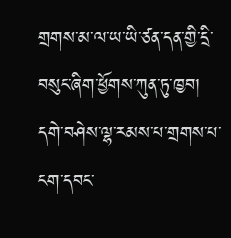གྲགས་མ་ལ་ཡ་ཡི་ཙན་དན་གྱི་དྲི་བསུང་ཞིག་ཕྱོགས་ཀུན་ཏུ་ཁྱབ།  དགེ་བཤེས་ལྷ་རམས་པ་གྲགས་པ་ངག་དབང་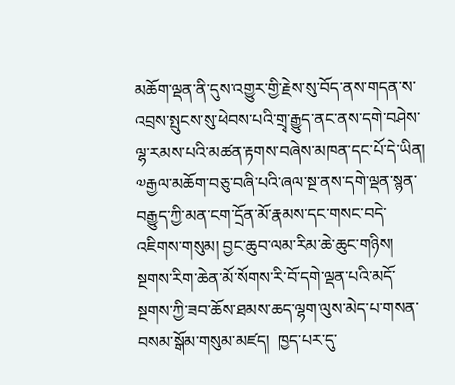མཆོག་ལྡན་ནི་དུས་འགྱུར་གྱི་རྗེས་སུ་བོད་ནས་གདན་ས་འབྲས་སྤུངས་སུ་ཕེབས་པའི་གྲྭ་རྒྱུད་ནང་ནས་དགེ་བཤེས་ལྷ་རམས་པའི་མཚན་རྟགས་བཞེས་མཁན་དང་པོ་དེ་ཡིན། ༧རྒྱལ་མཆོག་བཅུ་བཞི་པའི་ཞལ་སྔ་ནས་དགེ་ལྡན་སྙན་བརྒྱུད་ཀྱི་མན་ངག་དྲོན་མོ་རྣམས་དང་གསང་བདེ་འཇིགས་གསུམ། བྱང་ཆུབ་ལམ་རིམ་ཆེ་ཆུང་གཉིས།  སྔགས་རིག་ཆེན་མོ་སོགས་རི་བོ་དགེ་ལྡན་པའི་མདོ་སྔགས་ཀྱི་ཟབ་ཆོས་ཐམས་ཆད་ལྷག་ལུས་མེད་པ་གསན་བསམ་སྒོམ་གསུམ་མཛད།  ཁྱད་པར་དུ་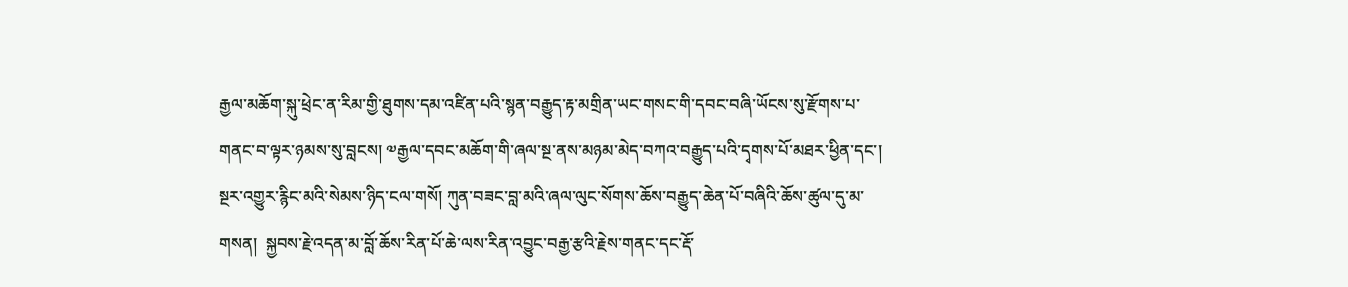རྒྱལ་མཆོག་སྐུ་ཕྲེང་ན་རིམ་གྱི་ཐུགས་དམ་འཛིན་པའི་སྙན་བརྒྱུད་རྟ་མགྲིན་ཡང་གསང་གི་དབང་བཞི་ཡོངས་སུ་རྫོགས་པ་གནང་བ་ལྟར་ཉམས་སུ་བླངས། ༧རྒྱལ་དབང་མཆོག་གི་ཞལ་སྔ་ནས་མཉམ་མེད་བཀའ་བརྒྱུད་པའི་དྭགས་པོ་མཐར་ཕྱིན་དང་། སྔར་འགྱུར་རྙིང་མའི་སེམས་ཉིད་ངལ་གསོ། ཀུན་བཟང་བླ་མའི་ཞལ་ལུང་སོགས་ཆོས་བརྒྱུད་ཆེན་པོ་བཞིའི་ཆོས་ཚུལ་དུ་མ་གསན།  སྐྱབས་རྗེ་འདན་མ་བློ་ཆོས་རིན་པོ་ཆེ་ལས་རིན་འབྱུང་བརྒྱ་རྩའི་རྗེས་གནང་དང་རྡོ་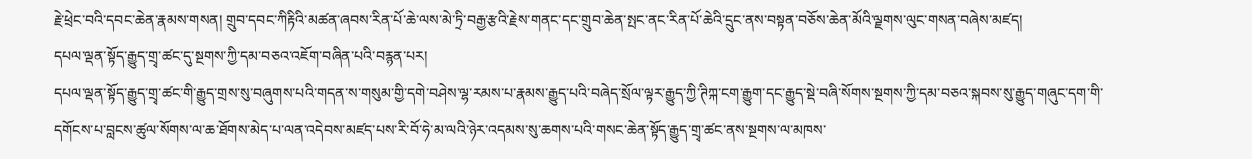རྗེ་ཕྲེང་བའི་དབང་ཆེན་རྣམས་གསན། གྲུབ་དབང་ཀིརྟིའི་མཚན་ཞབས་རིན་པོ་ཆེ་ལས་མེ་ཏྲི་བརྒྱ་རྩའི་རྗེས་གནང་དང་གྲུབ་ཆེན་སྤང་ནང་རིན་པོ་ཆེའི་དྲུང་ནས་བསྟན་བཅོས་ཆེན་མོའི་ལྗགས་ལུང་གསན་བཞེས་མཛད།
དཔལ་ལྡན་སྟོད་རྒྱུད་གྲྭ་ཚང་དུ་སྔགས་ཀྱི་དམ་བཅའ་འཇོག་བཞིན་པའི་བརྙན་པར།
དཔལ་ལྡན་སྟོད་རྒྱུད་གྲྭ་ཚང་གི་རྒྱུད་གྲས་སུ་བཞུགས་པའི་གདན་ས་གསུམ་གྱི་དགེ་བཤེས་ལྷ་རམས་པ་རྣམས་རྒྱུད་པའི་བཞེད་སྲོལ་ལྟར་རྒྱུད་ཀྱི་ཊིཀྐ་ངག་རྒྱུག་དང་རྒྱུད་སྡེ་བཞི་སོགས་སྔགས་ཀྱི་དམ་བཅའ་སྐབས་སུ་རྒྱུད་གཞུང་དག་གི་དགོངས་པ་བླངས་ཚུལ་སོགས་ལ་ཆ་ཐོགས་མེད་པ་ལན་འདེབས་མཛད་པས་རི་བོ་ཧེ་མ་ལའི་ཉེར་འདམས་སུ་ཆགས་པའི་གསང་ཆེན་སྟོད་རྒྱུད་གྲྭ་ཚང་ནས་སྔགས་ལ་མཁས་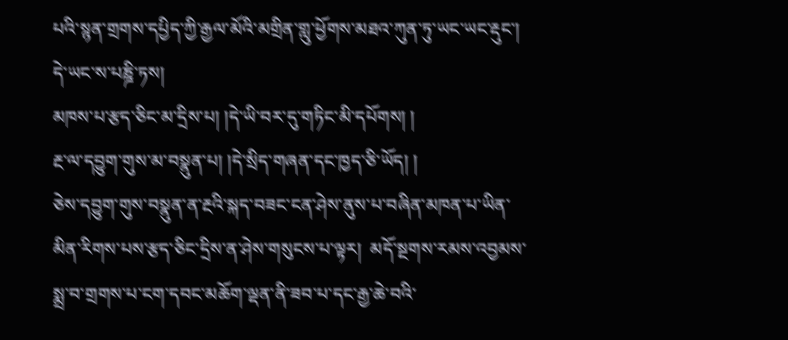པའི་སྙན་གྲགས་དཔྱིད་ཀྱི་རྒྱལ་མོའི་མགྲིན་གླུ་ཕྱོགས་མཐའ་ཀུན་ཏུ་ཡང་ཡང་རྡུང་། དེ་ཡང་ས་པཎྜི་ཏས།
མཁས་པ་རྩད་ཅིང་མ་དྲིས་པ། །དེ་ཡི་བར་དུ་གཏིང་མི་དཔོགས། །
རྔ་ལ་དབྱུག་གུས་མ་བསྣུན་པ། །དེ་སྲིད་གཞན་དང་ཁྱད་ཅི་ཡོད། །
ཅེས་དབྱུག་གུས་བསྣུན་ན་རྔའི་སྐད་བཟང་ངན་ཤེས་ནུས་པ་བཞིན་མཁན་པ་ཡིན་མིན་རིགས་པས་རྩད་ཅིང་དྲིས་ན་ཤེས་གསུངས་པ་ལྟར།  མདོ་སྔགས་རམས་འབྱམས་སྨྲ་བ་གྲགས་པ་ངག་དབང་མཆོག་ལྡན་ནི་ཟབ་པ་དང་རྒྱ་ཆེ་བའི་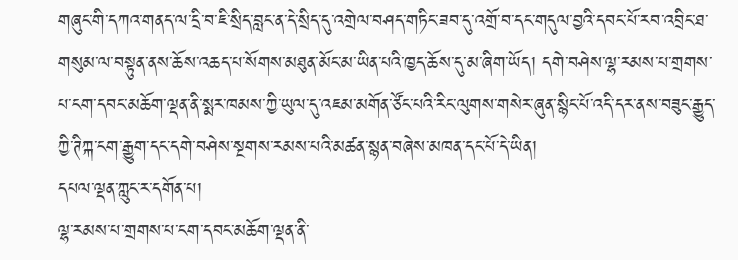གཞུང་གི་དཀའ་གནད་ལ་དྲི་བ་ཇི་སྲིད་བླང་ན་དེ་སྲིད་དུ་འགྲེལ་བཤད་གཏིང་ཟབ་དུ་འགྲོ་བ་དང་གདུལ་བྱའི་དབང་པོ་རབ་འབྲིང་ཐ་གསུམ་ལ་བསྟུན་ནས་ཆོས་འཆད་པ་སོགས་མཐུན་མོང་མ་ཡིན་པའི་ཁྱད་ཆོས་དུ་མ་ཞིག་ཡོད། དགེ་བཤེས་ལྷ་རམས་པ་གྲགས་པ་ངག་དབང་མཆོག་ལྡན་ནི་སྨར་ཁམས་ཀྱི་ཡུལ་དུ་འཇམ་མགོན་ཙོང་པའི་རིང་ལུགས་གསེར་ཞུན་སྙིང་པོ་འདི་དར་ནས་བཟུང་རྒྱུད་ཀྱི་ཊིཀྐ་ངག་རྒྱུག་དང་དགེ་བཤེས་སྔགས་རམས་པའི་མཚན་སྙན་བཞེས་མཁན་དང་པོ་དེ་ཡིན།
དཔལ་ལྡན་ཀླུང་ར་དགོན་པ།
ལྷ་རམས་པ་གྲགས་པ་ངག་དབང་མཆོག་ལྡན་ནི་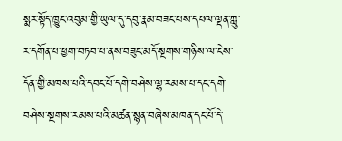སྨར་སྟོད་ཁྱུང་འབུམ་གྱི་ཡུལ་དུ་དབུ་རྣམ་བཟང་པས་དཔལ་ལྡན་ཀླུ་ར་དགོན་པ་ཕྱག་བཏབ་པ་ནས་བཟུང་མདོ་སྔགས་གཉིས་ལ་ངེས་དོན་གྱི་མཁས་པའི་དབང་པོ་དགེ་བཤེས་ལྷ་རམས་པ་དང་དགེ་བཤེས་སྔགས་རམས་པའི་མཚན་སྙན་བཞེས་མཁན་དང་པོ་དེ་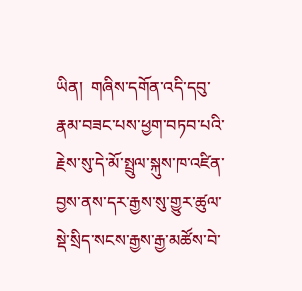ཡིན།  གཞིས་དགོན་འདི་དབུ་རྣམ་བཟང་པས་ཕྱག་བཏབ་པའི་རྗེས་སུ་དེ་མོ་སྤྲུལ་སྐུས་ཁ་འཛིན་བྱས་ནས་དར་རྒྱས་སུ་གྱུར་ཚུལ་སྡེ་སྲིད་སངས་རྒྱས་རྒྱ་མཚོས་བེ་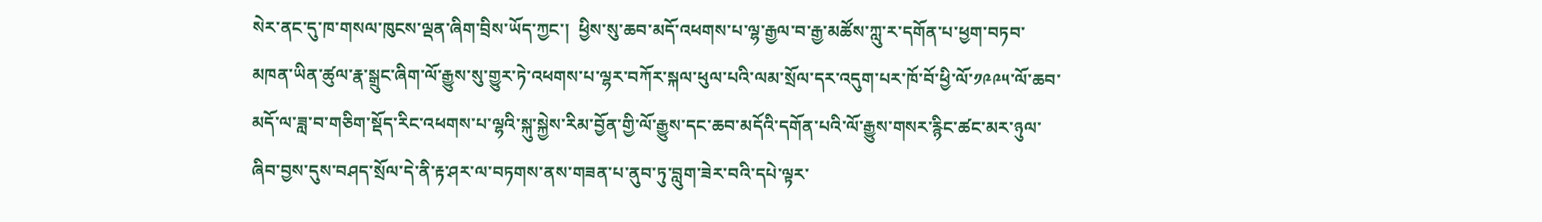སེར་ནང་དུ་ཁ་གསལ་ཁུངས་ལྡན་ཞིག་བྲིས་ཡོད་ཀྱང་།  ཕྱིས་སུ་ཆབ་མདོ་འཕགས་པ་ལྷ་རྒྱལ་བ་རྒྱ་མཚོས་ཀླུ་ར་དགོན་པ་ཕྱག་བཏབ་མཁན་ཡིན་ཚུལ་རྣ་སྒྲུང་ཞིག་ལོ་རྒྱུས་སུ་གྱུར་ཏེ་འཕགས་པ་ལྷར་བཀོར་སྐལ་ཕུལ་པའི་ལམ་སྲོལ་དར་འདུག་པར་ཁོ་བོ་ཕྱི་ལོ་༡༩༩༥་ལོ་ཆབ་མདོ་ལ་ཟླ་བ་གཅིག་སྡོད་རིང་འཕགས་པ་ལྷའི་སྐུ་སྐྱེས་རིམ་བྱོན་གྱི་ལོ་རྒྱུས་དང་ཆབ་མདོའི་དགོན་པའི་ལོ་རྒྱུས་གསར་རྙིང་ཚང་མར་ཉུལ་ཞིབ་བྱས་དུས་བཤད་སྲོལ་དེ་ནི་རྟ་ཤར་ལ་བཏགས་ནས་གཟན་པ་ནུབ་ཏུ་བླུག་ཟེར་བའི་དཔེ་ལྟར་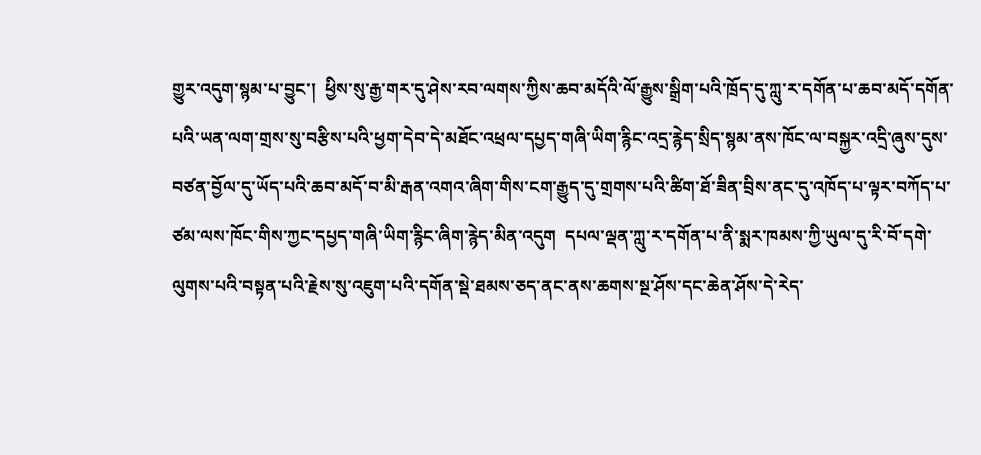གྱུར་འདུག་སྙམ་པ་བྱུང་།  ཕྱིས་སུ་རྒྱ་གར་དུ་ཤེས་རབ་ལགས་ཀྱིས་ཆབ་མདོའི་ལོ་རྒྱུས་སྒྲིག་པའི་ཁྲོད་དུ་ཀླུ་ར་དགོན་པ་ཆབ་མདོ་དགོན་པའི་ཡན་ལག་གྲས་སུ་བརྩིས་པའི་ཕྱག་དེབ་དེ་མཐོང་འཕྲལ་དཔྱད་གཞི་ཡིག་རྙིང་འདྲ་རྙེད་སྲིད་སྙམ་ནས་ཁོང་ལ་བསྐྱར་འདྲི་ཞུས་དུས་བཙན་བྱོལ་དུ་ཡོད་པའི་ཆབ་མདོ་བ་མི་རྒན་འགའ་ཞིག་གིས་ངག་རྒྱུད་དུ་གྲགས་པའི་ཚིག་ཐོ་ཟིན་བྲིས་ནང་དུ་འཁོད་པ་ལྟར་བཀོད་པ་ཙམ་ལས་ཁོང་གིས་ཀྱང་དཔྱད་གཞི་ཡིག་རྙིང་ཞིག་རྙེད་མིན་འདུག  དཔལ་ལྡན་ཀླུ་ར་དགོན་པ་ནི་སྨར་ཁམས་ཀྱི་ཡུལ་དུ་རི་བོ་དགེ་ལུགས་པའི་བསྟན་པའི་རྗེས་སུ་འཇུག་པའི་དགོན་སྡེ་ཐམས་ཅད་ནང་ནས་ཆགས་སྔ་ཤོས་དང་ཆེན་ཤོས་དེ་རེད་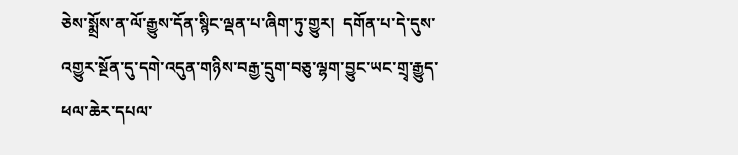ཅེས་སྨྲོས་ན་ལོ་རྒྱུས་དོན་སྙིང་ལྡན་པ་ཞིག་ཏུ་གྱུར།  དགོན་པ་དེ་དུས་འགྱུར་སྔོན་དུ་དགེ་འདུན་གཉིས་བརྒྱ་དྲུག་བཅུ་ལྷག་བྱུང་ཡང་གྲྭ་རྒྱུད་ཕལ་ཆེར་དཔལ་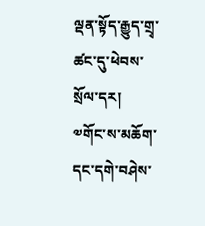ལྡན་སྟོད་རྒྱུད་གྲྭ་ཚང་དུ་ཕེབས་སྲོལ་དར།
༧གོང་ས་མཆོག་དང་དགེ་བཤེས་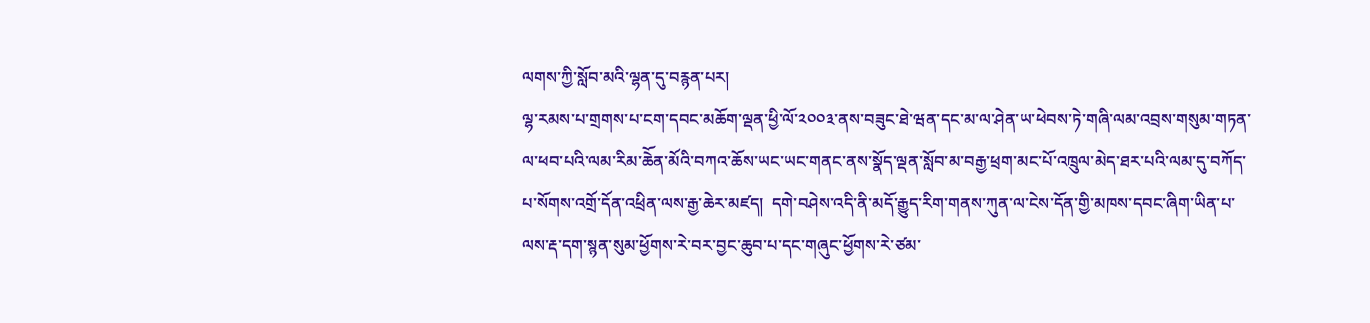ལགས་ཀྱི་སློབ་མའི་ལྷན་དུ་བརྙན་པར།
ལྷ་རམས་པ་གྲགས་པ་ངག་དབང་མཆོག་ལྡན་ཕྱི་ལོ་༢༠༠༣་ནས་བཟུང་ཐེ་ཝན་དང་མ་ལ་ཤེན་ཡ་ཕེབས་ཏེ་གཞི་ལམ་འབྲས་གསུམ་གཏན་ལ་ཕབ་པའི་ལམ་རིམ་ཆེོན་མོའི་བཀའ་ཆོས་ཡང་ཡང་གནང་ནས་སྣོད་ལྡན་སློབ་མ་བརྒྱ་ཕྲག་མང་པོ་འཁྲུལ་མེད་ཐར་པའི་ལམ་དུ་བཀོད་པ་སོགས་འགྲོ་དོན་འཕྲིན་ལས་རྒྱ་ཆེར་མཛད།  དགེ་བཤེས་འདི་ནི་མདོ་རྒྱུད་རིག་གནས་ཀུན་ལ་ངེས་དོན་གྱི་མཁས་དབང་ཞིག་ཡིན་པ་ལས་རྡ་དག་སྙན་སུམ་ཕྱོགས་རེ་བར་བྱང་ཆུབ་པ་དང་གཞུང་ཕྱོགས་རེ་ཙམ་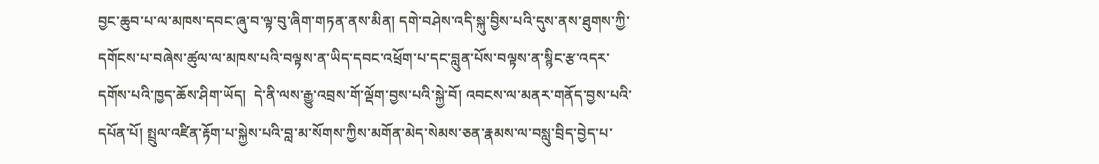བྱང་ཆུབ་པ་ལ་མཁས་དབང་ཞུ་བ་ལྟ་བུ་ཞིག་གཏན་ནས་མིན། དགེ་བཤེས་འདི་སྐུ་བྱིས་པའི་དུས་ནས་ཐུགས་ཀྱི་དགོངས་པ་བཞེས་ཚུལ་ལ་མཁས་པའི་བལྟས་ན་ཡིད་དབང་འཕྲོག་པ་དང་བླུན་པོས་བལྟས་ན་སྙིང་རྩ་འདར་དགོས་པའི་ཁྱད་ཆོས་ཤིག་ཡོད།  དེ་ནི་ལས་རྒྱུ་འབྲས་གོ་ལྡོག་བྱས་པའི་སྐྱེ་བོ། འབངས་ལ་མནར་གནོད་བྱས་པའི་དཔོན་པོ། སྤྲུལ་འཛིན་རྟོག་པ་སྐྱེས་པའི་བླ་མ་སོགས་ཀྱིས་མགོན་མེད་སེམས་ཅན་རྣམས་ལ་བསླུ་བྲིད་བྱེད་པ་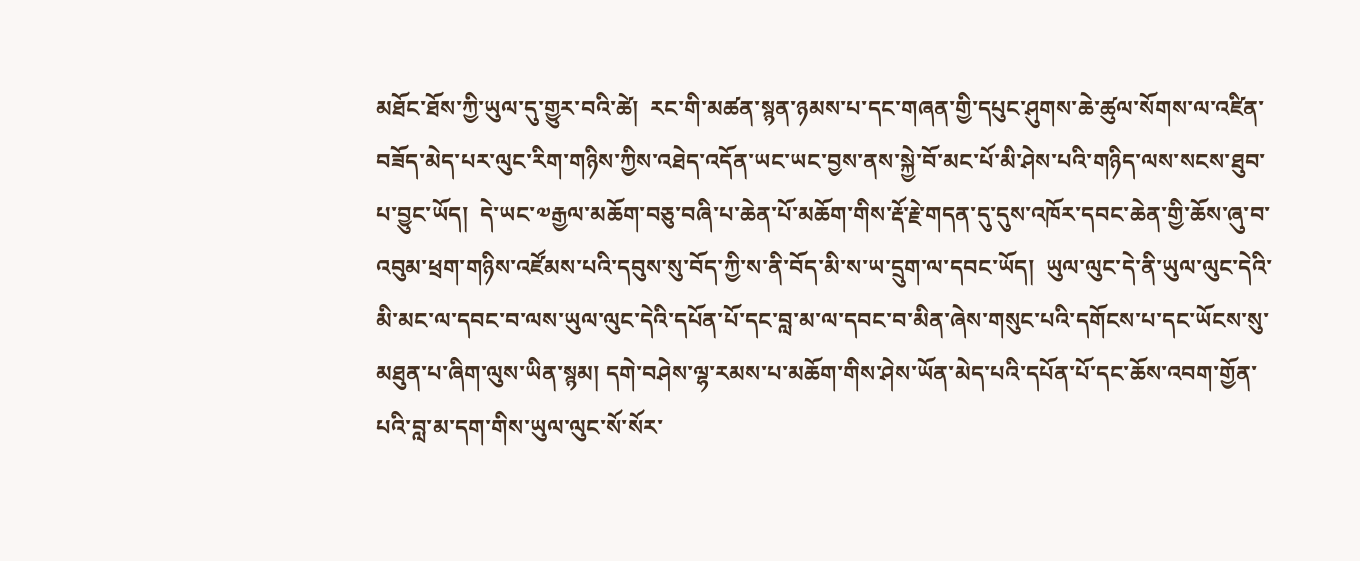མཐོང་ཐོས་ཀྱི་ཡུལ་དུ་གྱུར་བའི་ཚེ།  རང་གི་མཚན་སྙན་ཉམས་པ་དང་གཞན་གྱི་དཔུང་ཤུགས་ཆེ་ཚུལ་སོགས་ལ་འཛིན་བཟོད་མེད་པར་ལུང་རིག་གཉིས་ཀྱིས་འཐེད་འདོན་ཡང་ཡང་བྱས་ནས་སྐྱེ་བོ་མང་པོ་མི་ཤེས་པའི་གཉིད་ལས་སངས་ཐུབ་པ་བྱུང་ཡོད།  དེ་ཡང་༧རྒྱལ་མཆོག་བཅུ་བཞི་པ་ཆེན་པོ་མཆོག་གིས་རྡོ་རྗེ་གདན་དུ་དུས་འཁོར་དབང་ཆེན་གྱི་ཆོས་ཞུ་བ་འབུམ་ཕྲག་གཉིས་འཛོམས་པའི་དབུས་སུ་བོད་ཀྱི་ས་ནི་བོད་མི་ས་ཡ་དྲུག་ལ་དབང་ཡོད།  ཡུལ་ལུང་དེ་ནི་ཡུལ་ལུང་དེའི་མི་མང་ལ་དབང་བ་ལས་ཡུལ་ལུང་དེའི་དཔོན་པོ་དང་བླ་མ་ལ་དབང་བ་མིན་ཞེས་གསུང་པའི་དགོངས་པ་དང་ཡོངས་སུ་མཐུན་པ་ཞིག་ལུས་ཡིན་སྙམ། དགེ་བཤེས་ལྷ་རམས་པ་མཆོག་གིས་ཤེས་ཡོན་མེད་པའི་དཔོན་པོ་དང་ཆོས་འབག་གྱོན་པའི་བླ་མ་དག་གིས་ཡུལ་ལུང་སོ་སོར་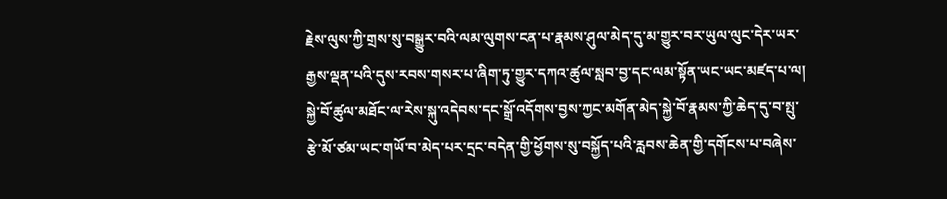རྗེས་ལུས་ཀྱི་གྲས་སུ་བསྒྱུར་བའི་ལམ་ལུགས་ངན་པ་རྣམས་ཤུལ་མེད་དུ་མ་གྱུར་བར་ཡུལ་ལུང་དེར་ཡར་རྒྱས་ལྡན་པའི་དུས་རབས་གསར་པ་ཞིག་ཏུ་གྱུར་དཀའ་ཚུལ་སླབ་བྱ་དང་ལམ་སྟོན་ཡང་ཡང་མཛད་པ་ལ།  སྐྱེ་བོ་ཚུལ་མཐོང་ལ་རེས་སྐུ་འདེབས་དང་སྒྲོ་འདོགས་བྱས་ཀྱང་མགོན་མེད་སྐྱེ་བོ་རྣམས་ཀྱི་ཆེད་དུ་བ་སྤུ་རྩེ་མོ་ཙམ་ཡང་གཡོ་བ་མེད་པར་དྲང་བདེན་གྱི་ཕྱོགས་སུ་བསྐྱོད་པའི་རླབས་ཆེན་གྱི་དགོངས་པ་བཞེས་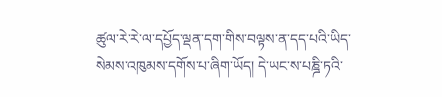ཚུལ་རེ་རེ་ལ་དཔྱོད་ལྡན་དག་གིས་བལྟས་ན་དད་པའི་ཡིད་སེམས་འཁུམས་དགོས་པ་ཞིག་ཡོད། དེ་ཡང་ས་པཎྜི་ཏའི་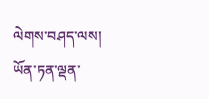ལེགས་བཤད་ལས།
ཡོན་ཏན་ལྡན་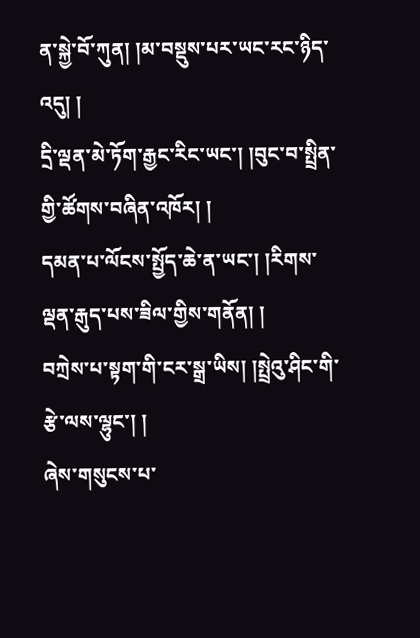ན་སྐྱེ་བོ་ཀུན། །མ་བསྡུས་པར་ཡང་རང་ཉིད་འདུ། །
དྲི་ལྡན་མེ་ཏོག་རྒྱང་རིང་ཡང་། །བུང་བ་སྤྲིན་གྱི་ཚོགས་བཞིན་འཁོར། །
དམན་པ་ལོངས་སྤྱོད་ཆེ་ན་ཡང་། །རིགས་ལྡན་རྒུད་པས་ཟིལ་གྱིས་གནོན། །
བཀྲེས་པ་སྟག་གི་ངར་སྒྲ་ཡིས། །སྤྲེའུ་ཤིང་གི་རྩེ་ལས་ལྷུང་། །
ཞེས་གསུངས་པ་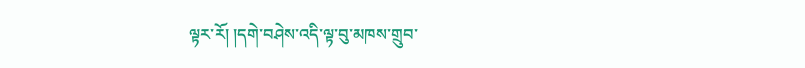ལྟར་རོ། །དགེ་བཤེས་འདི་ལྟ་བུ་མཁས་གྲུབ་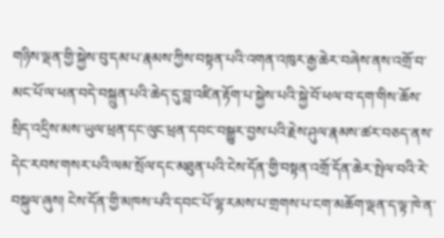གཉིས་ལྡན་གྱི་སྐྱེས་བུ་དམ་པ་རྣམས་ཀྱིས་བསྟན་པའི་འགན་འཁུར་རྒྱ་ཆེར་བཞེས་ནས་འགྲོ་བ་མང་པོ་ལ་ཕན་བདེ་བསྐྲུན་པའི་ཆེད་དུ་བླ་འཛིན་རྟོག་པ་སྐྱེས་པའི་སྐྱེ་བོ་ཕལ་བ་དག་གིས་ཆོས་སྲིད་འདྲིས་མས་ཡུལ་ཕྲན་དང་ལུང་ཕྲན་དབང་བསྒྱུར་བྱས་པའི་རྗེས་ཤུལ་རྣམས་ཚར་བཅད་ནས་དེང་རབས་གསར་པའི་ལམ་སྲོལ་དང་མཐུན་པའི་ངེས་དོན་གྱི་བསྟན་འགྲོ་དོན་ཆེར་སྤེལ་བའི་རེ་བསྐུལ་ཞུས། ངེས་དོན་གྱི་མཁས་པའི་དབང་པོ་ལྷ་རམས་པ་གྲགས་པ་ངག་མཆོག་ལྡན་ད་ལྟ་ཁེ་ན་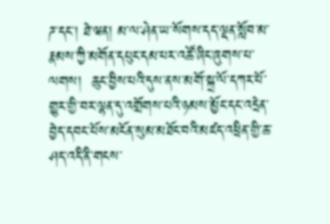ཌ་དང་། ཐེ་ཝན། མ་ལ་ཤེན་ཡ་སོགས་དད་ལྡན་སློབ་མ་རྣམས་ཀྱི་མགོན་དཔུང་དམ་པར་འཚོ་ཞིང་ཞུགས་པ་ལགས།  ཆུང་བྱིས་པའི་དུས་ནས་མགོ་སྐྲ་ལོ་དཀར་པོ་གྱུར་གྱི་བར་ལྷན་དུ་འགྲོགས་པའི་ཉམས་མྱོང་དང་འདྲེན་བྱེད་དབང་པོས་མངོན་སུམ་མཐོང་བའི་མཛད་འཕྲིན་གྱི་ཆ་ཤད་འདི་ནི་གངས་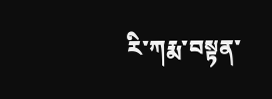རི་ཀརྨ་བསྟན་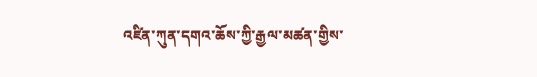འཛིན་ཀུན་དགའ་ཆོས་ཀྱི་རྒྱལ་མཚན་གྱིས་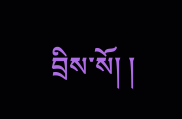བྲིས་སོ། །